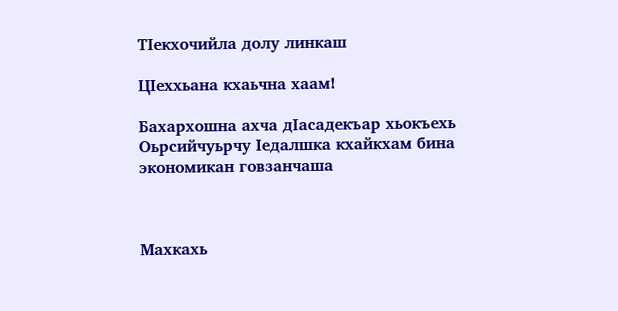ТIекхочийла долу линкаш

ЦIеххьана кхаьчна хаам!

Бахархошна ахча дIасадекъар хьокъехь Оьрсийчуьрчу Iедалшка кхайкхам бина экономикан говзанчаша



Махкахь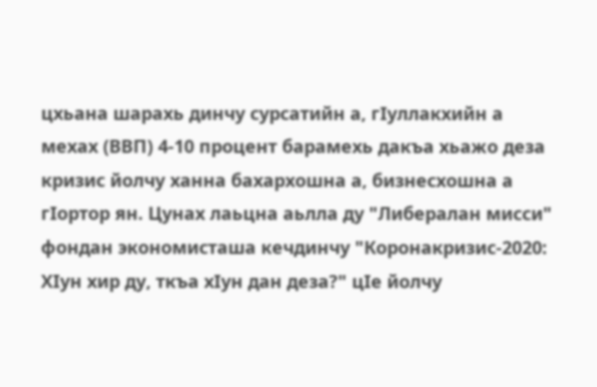цхьана шарахь динчу сурсатийн а, гIуллакхийн а мехах (ВВП) 4-10 процент барамехь дакъа хьажо деза кризис йолчу ханна бахархошна а, бизнесхошна а гIортор ян. Цунах лаьцна аьлла ду "Либералан мисси" фондан экономисташа кечдинчу "Коронакризис-2020: ХIун хир ду, ткъа хIун дан деза?" цIе йолчу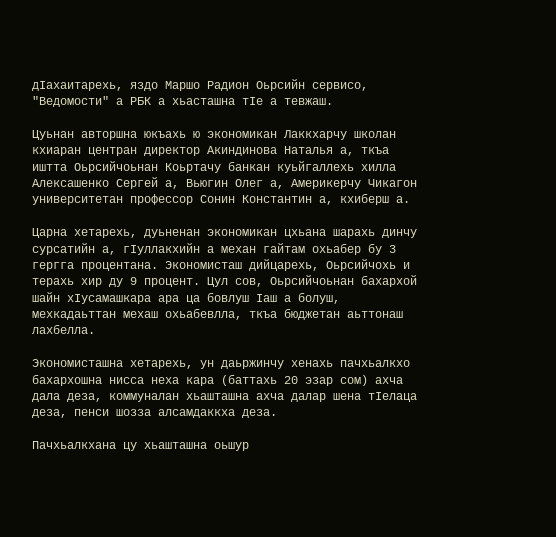дIахаитарехь, яздо Маршо Радион Оьрсийн сервисо, "Ведомости" а РБК а хьасташна тIе а тевжаш.

Цуьнан авторшна юкъахь ю экономикан Лаккхарчу школан кхиаран центран директор Акиндинова Наталья а, ткъа иштта Оьрсийчоьнан Коьртачу банкан куьйгаллехь хилла Алексашенко Сергей а, Вьюгин Олег а, Америкерчу Чикагон университетан профессор Сонин Константин а, кхиберш а.

Царна хетарехь, дуьненан экономикан цхьана шарахь динчу сурсатийн а, гIуллакхийн а механ гайтам охьабер бу 3 гергга процентана. Экономисташ дийцарехь, Оьрсийчохь и терахь хир ду 9 процент. Цул сов, Оьрсийчоьнан бахархой шайн хIусамашкара ара ца бовлуш Iаш а болуш, мехкадаьттан мехаш охьабевлла, ткъа бюджетан аьттонаш лахбелла.

Экономисташна хетарехь, ун даьржинчу хенахь пачхьалкхо бахархошна нисса неха кара (баттахь 20 эзар сом) ахча дала деза, коммуналан хьашташна ахча далар шена тIелаца деза, пенси шозза алсамдаккха деза.

Пачхьалкхана цу хьашташна оьшур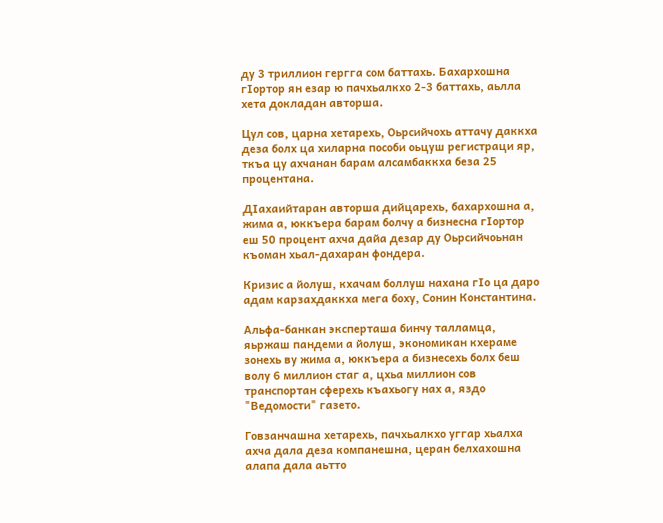ду 3 триллион гергга сом баттахь. Бахархошна гIортор ян езар ю пачхьалкхо 2-3 баттахь, аьлла хета докладан авторша.

Цул сов, царна хетарехь, Оьрсийчохь аттачу даккха деза болх ца хиларна пособи оьцуш регистраци яр, ткъа цу ахчанан барам алсамбаккха беза 25 процентана.

ДIахаийтаран авторша дийцарехь, бахархошна а, жима а, юккъера барам болчу а бизнесна гIортор еш 50 процент ахча дайа дезар ду Оьрсийчоьнан къоман хьал-дахаран фондера.

Кризис а йолуш, кхачам боллуш нахана гIо ца даро адам карзахдаккха мега боху, Сонин Константина.

Альфа-банкан эксперташа бинчу талламца, яьржаш пандеми а йолуш, экономикан кхераме зонехь ву жима а, юккъера а бизнесехь болх беш волу 6 миллион стаг а, цхьа миллион сов транспортан сферехь къахьогу нах а, яздо "Ведомости" газето.

Говзанчашна хетарехь, пачхьалкхо уггар хьалха ахча дала деза компанешна, церан белхахошна алапа дала аьтто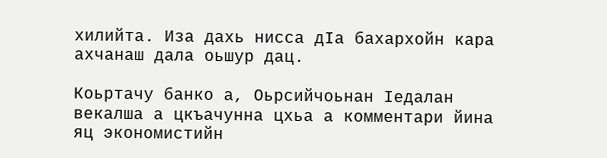хилийта. Иза дахь нисса дIа бахархойн кара ахчанаш дала оьшур дац.

Коьртачу банко а, Оьрсийчоьнан Iедалан векалша а цкъачунна цхьа а комментари йина яц экономистийн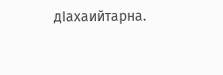дIахаийтарна.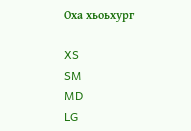Оха хьоьхург

XS
SM
MD
LG